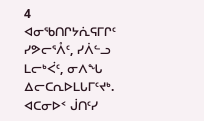4 ᐊᓂᖃᑎᒋᔭᕇᕋᒥᒋᑦ ᓯᕗᓕᕐᐰᑦ, ᓯᐲᓪᓗ ᒪᓕᒃᐹᑦ, ᓂᐱᖓ ᐃᓕᑕᕆᐅᒪᒐᒥᑦᔪᒃ.
ᐊᑕᓂᐅᑉ ᒎᑎᑦᓯ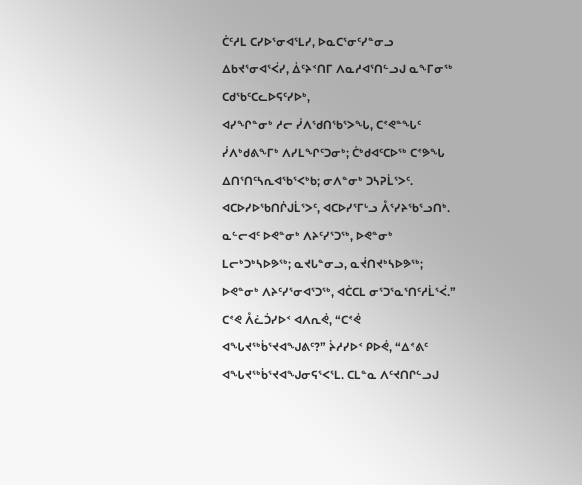ᑖᑦᓱᒪ ᑕᓯᐅᕐᓂᐊᕐᒪᓯ, ᐅᓇᑕᕐᓂᑦᓯᓐᓂᓗ ᐃᑲᔪᕐᓂᐊᕐᐹᓯ, ᐄᑦᔨᑉᑎᒥ ᐱᓇᓱᐊᕐᑎᓪᓗᒍ ᓇᖕᒥᓂᖅ ᑕᑯᖃᑦᑕᓚᐅᕋᑦᓯᐅᒃ,
ᐊᓯᖏᓐᓂᒃ ᓱᓕ ᓰᐱᖁᑎᖃᕐᐳᖓ, ᑕᕝᕙᓐᖓᑦ ᓰᐱᒃᑯᕕᖕᒥᒃ ᐱᓯᒪᖏᑦᑐᓂᒃ; ᑖᒃᑯᐊᑦᑕᐅᖅ ᑕᕝᕗᖓ ᐃᑎᕐᑎᑦᓴᕆᐊᖃᕐᐸᒃᑲ; ᓂᐱᓐᓂᒃ ᑐᓴᕈᒫᕐᐳᑦ. ᐊᑕᐅᓯᐅᖃᑎᒌᒍᒫᕐᐳᑦ, ᐊᑕᐅᓯᕐᒥᒡᓗ ᐰᕐᓯᔨᖃᕐᓗᑎᒃ.
ᓇᓪᓕᐊᑦ ᐅᕙᓐᓂᒃ ᐱᔨᑦᓯᕐᑐᖅ, ᐅᕙᓐᓂᒃ ᒪᓕᒃᑐᒃᓴᐅᕗᖅ; ᓇᔪᒐᓐᓂᓗ, ᓇᔫᑎᔪᒃᓴᐅᕗᖅ; ᐅᕙᓐᓂᒃ ᐱᔨᑦᓯᕐᓂᐊᕐᑐᖅ, ᐊᑖᑕᒪ ᓂᕐᑐᕐᓇᕐᑎᑦᓱᒫᕐᐹ.”
ᑕᕝᕙ ᐰᓛᑑᓯᐅᑉ ᐊᐱᕆᕚ, “ᑕᕝᕚ ᐊᖓᔪᖅᑳᕐᔪᐊᖑᕕᑦ?” ᔩᓱᓯᐅᑉ ᑭᐅᕚ, “ᐃᕝᕕᑦ ᐊᖓᔪᖅᑳᕐᔪᐊᖑᓂᕋᕐᐸᕐᒪ. ᑕᒪᓐᓇ ᐱᑦᔪᑎᒋᓪᓗᒍ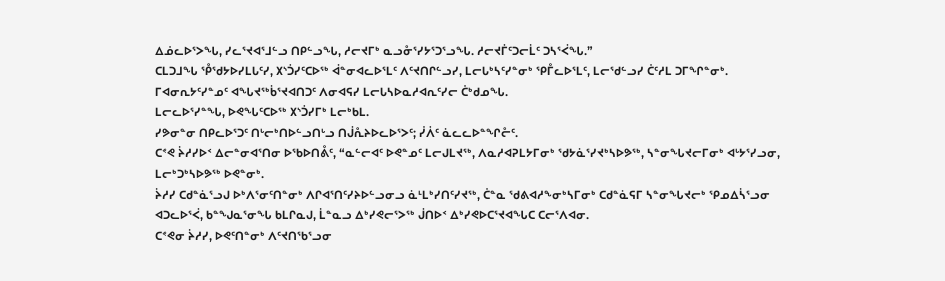ᐃᓅᓚᐅᕐᐳᖓ, ᓯᓚᕐᔪᐊᕐᒧᓪᓗ ᑎᑭᓪᓗᖓ, ᓱᓕᔪᒥᒃ ᓇᓗᓁᕐᓯᔭᕐᑐᕐᓗᖓ. ᓱᓕᔪᒦᑦᑐᓕᒫᑦ ᑐᓴᕐᐹᖓ.”
ᑕᒪᑐᒧᖓ ᕾᖁᔭᐅᓯᒪᒐᑦᓯ, ᙭ᔅᑑᓯᑦᑕᐅᖅ ᐋᓐᓂᐊᓚᐅᕐᒪᑦ ᐱᑦᔪᑎᒋᓪᓗᓯ, ᒪᓕᒐᒃᓴᑦᓯᓐᓂᒃ ᕿᒤᓚᐅᕐᒪᑦ, ᒪᓕᖁᓪᓗᓯ ᑖᑦᓱᒪ ᑐᒥᖏᓐᓂᒃ.
ᒥᐊᓂᕆᔭᑦᓯᓐᓄᑦ ᐊᖓᔪᖅᑳᕐᔪᐊᑎᑐᑦ ᐱᓂᐊᕋᓯ ᒪᓕᒐᓴᐅᓇᓱᐊᕆᑦᓯᓕ ᑖᒃᑯᓄᖓ.
ᒪᓕᓚᐅᕐᓯᓐᖓ, ᐅᕙᖓᑦᑕᐅᖅ ᙭ᔅᑑᓯᒥᒃ ᒪᓕᒃᑲᒪ.
ᓯᕗᓂᓐᓂ ᑎᑭᓚᐅᕐᑐᑦ ᑎᒡᓕᒃᑎᐅᓪᓗᑎᒡᓗ ᑎᒎᕅᔨᐅᓚᐅᕐᐳᑦ; ᓰᐲᑦ ᓈᓚᓚᐅᓐᖏᓔᑦ.
ᑕᕝᕙ ᔩᓱᓯᐅᑉ ᐃᓕᓐᓂᐊᕐᑎᓂ ᐅᖃᐅᑎᕔᑦ, “ᓇᓪᓕᐊᑦ ᐅᕙᓐᓄᑦ ᒪᓕᒍᒪᔪᖅ, ᐱᓇᓱᐊᕈᒪᔭᒥᓂᒃ ᖁᔭᓈᕐᓯᔪᒃᓴᐅᕗᖅ, ᓴᓐᓂᖓᔪᓕᒥᓂᒃ ᐊᒡᔭᕐᓯᓗᓂ, ᒪᓕᒃᑐᒃᓴᐅᕗᖅ ᐅᕙᓐᓂᒃ.
ᔩᓱᓯ ᑕᑯᓐᓈᕐᓗᒍ ᐅᒃᐱᕐᓂᑦᑎᓐᓂᒃ ᐱᒋᐊᕐᑎᑦᓯᔨᐅᓪᓗᓂᓗ ᓈᒻᒪᒃᓯᑎᑦᓯᔪᖅ, ᑖᓐᓇ ᖁᕕᐊᓱᖕᓂᒃᓴᒥᓂᒃ ᑕᑯᓐᓈᕋᒥ ᓴᓐᓂᖓᔪᓕᒃ ᕿᓄᐃᓵᕐᓗᓂ ᐊᑐᓚᐅᕐᐹ, ᑲᓐᖑᓇᕐᓂᖓ ᑲᒪᒋᓇᒍ, ᒫᓐᓇᓗ ᐃᒃᓯᕙᓕᕐᐳᖅ ᒎᑎᐅᑉ ᐃᒃᓯᕙᐅᑕᕐᔪᐊᖓᑕ ᑕᓕᕐᐱᐊᓂ.
ᑕᕝᕙᓂ ᔩᓱᓯ, ᐅᕙᑦᑎᓐᓂᒃ ᐱᑦᔪᑎᖃᕐᓗᓂ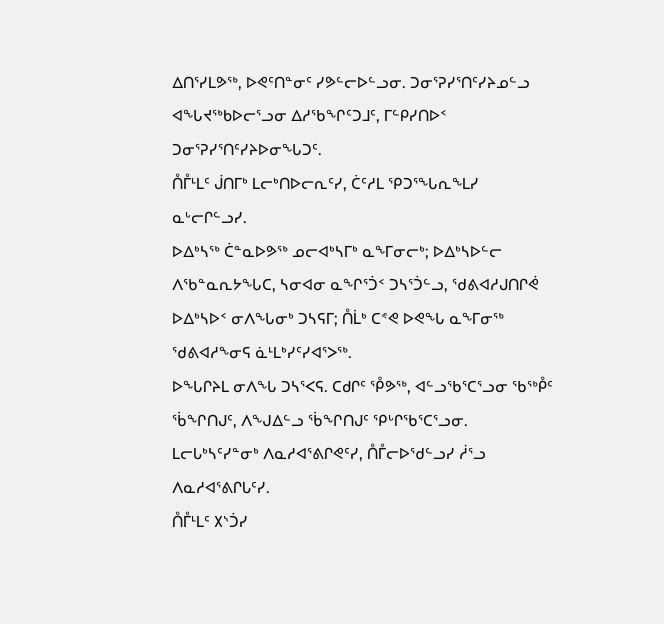ᐃᑎᕐᓯᒪᕗᖅ, ᐅᕙᑦᑎᓐᓂᑦ ᓯᕗᓪᓕᐅᓪᓗᓂ. ᑐᓂᕐᕈᓯᕐᑎᑦᓯᔨᓄᓪᓗ ᐊᖓᔪᖅᑲᐅᓕᕐᓗᓂ ᐃᓱᖃᖏᑦᑐᒧᑦ, ᒥᓪᑭᓯᑎᐅᑉ ᑐᓂᕐᕈᓯᕐᑎᑦᓯᔨᐅᓂᖓᑐᑦ.
ᑍᒤᒻᒪᑦ ᒎᑎᒥᒃ ᒪᓕᒃᑎᐅᓕᕆᑦᓯ, ᑖᑦᓱᒪ ᕿᑐᕐᖓᕆᖕᒪᓯ ᓇᒡᓕᒋᓪᓗᓯ.
ᐅᐃᒃᓴᖅ ᑖᓐᓇᐅᕗᖅ ᓄᓕᐊᒃᓴᒥᒃ ᓇᖕᒥᓂᓕᒃ; ᐅᐃᒃᓴᐅᓪᓕ ᐱᖃᓐᓇᕆᔭᖓᑕ, ᓴᓂᐊᓂ ᓇᖏᕐᑑᑉ ᑐᓴᕐᑑᓪᓗ, ᖁᕕᐊᓱᒍᑎᒋᕚ ᐅᐃᒃᓴᐅᑉ ᓂᐱᖓᓂᒃ ᑐᓴᕋᒥ; ᑍᒫᒃ ᑕᕝᕙ ᐅᕙᖓ ᓇᖕᒥᓂᖅ ᖁᕕᐊᓱᖕᓂᕋ ᓈᒻᒪᒃᓯᑦᓯᐊᕐᐳᖅ.
ᐅᖓᒋᔨᒪ ᓂᐱᖓ ᑐᓴᕐᐸᕋ. ᑕᑯᒋᑦ ᕾᕗᖅ, ᐊᓪᓗᖃᕐᑕᕐᓗᓂ ᖃᖅᑬᑦ ᖄᖏᑎᒍᑦ, ᐱᖑᐃᓪᓗ ᖄᖏᑎᒍᑦ ᕿᒡᒋᖃᕐᑕᕐᓗᓂ.
ᒪᓕᒐᒃᓴᑦᓯᓐᓂᒃ ᐱᓇᓱᐊᕐᕕᒋᕙᑦᓯ, ᑍᒤᓕᐅᖁᓪᓗᓯ ᓲᕐᓗ ᐱᓇᓱᐊᕐᕕᒋᒐᑦᓯ.
ᑍᒤᒻᒪᑦ ᙭ᔅᑑᓯ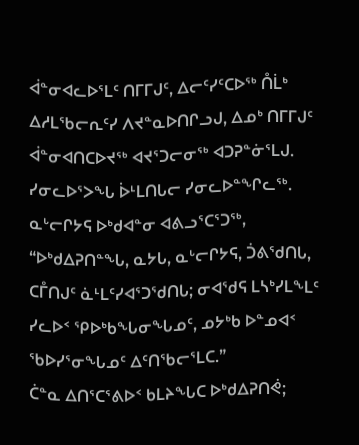ᐋᓐᓂᐊᓚᐅᕐᒪᑦ ᑎᒥᒥᒍᑦ, ᐃᓕᑦᓯᑦᑕᐅᖅ ᑍᒫᒃ ᐃᓱᒪᖃᓕᕆᑦᓯ ᐱᔪᓐᓇᐅᑎᒋᓗᒍ, ᐃᓄᒃ ᑎᒥᒥᒍᑦ ᐋᓐᓂᐊᑎᑕᐅᔪᖅ ᐊᔪᕐᑐᓕᓂᖅ ᐊᑐᕈᓐᓃᕐᒪᒍ.
ᓯᓂᓚᐅᕐᐳᖓ ᐆᒻᒪᑎᒐᓕ ᓯᓂᓚᐅᓐᖏᓚᖅ. ᓇᒡᓕᒋᔭᕋ ᐅᒃᑯᐊᓐᓂ ᐊᕕᓗᕐᑕᕐᑐᖅ, “ᐅᒃᑯᐃᕈᑎᓐᖓ, ᓇᔭᒐ, ᓇᒡᓕᒋᔭᕋ, ᑑᕕᖁᑎᒐ, ᑕᒤᑎᒍᑦ ᓈᒻᒪᑦᓯᐊᕐᑐᖁᑎᒐ; ᓂᐊᖁᕋ ᒪᓴᒃᓯᒪᖕᒪᑦ ᓯᓚᐅᑉ ᕿᐅᒃᑲᖓᓂᖓᓄᑦ, ᓄᔭᒃᑲ ᐅᓐᓄᐊᑉ ᖃᐅᓯᕐᓂᖓᓄᑦ ᐃᑦᑎᖃᓕᕐᒪᑕ.”
ᑖᓐᓇ ᐃᑎᕐᑕᕐᕕᐅᑉ ᑲᒪᔨᖓᑕ ᐅᒃᑯᐃᕈᑎᕚ;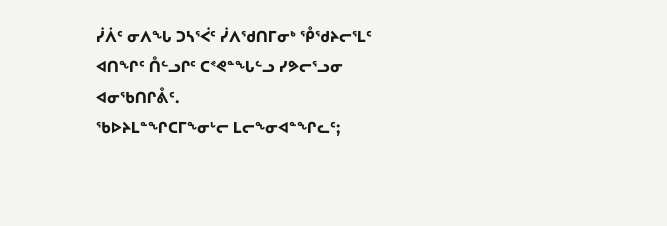ᓰᐲᑦ ᓂᐱᖓ ᑐᓴᕐᐹᑦ ᓰᐱᖁᑎᒥᓂᒃ ᕾᖁᔨᓕᕐᒪᑦ ᐊᑎᖏᑦ ᑍᓪᓗᒋᑦ ᑕᕝᕙᓐᖓᓪᓗ ᓯᕗᓕᕐᓗᓂ ᐊᓂᖃᑎᒋᕔᑦ.
ᖃᐅᔨᒪᓐᖏᑕᒥᖕᓂᒡᓕ ᒪᓕᖕᓂᐊᓐᖏᓚᑦ;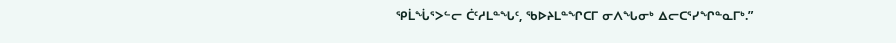ᕿᒫᖔᕐᐳᓪᓕ ᑖᑦᓱᒪᓐᖓᑦ, ᖃᐅᔨᒪᓐᖏᑕᒥ ᓂᐱᖓᓂᒃ ᐃᓕᑕᕐᓯᖏᓐᓇᒥᒃ.”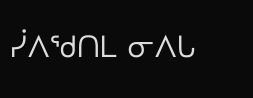ᓰᐱᖁᑎᒪ ᓂᐱᒐ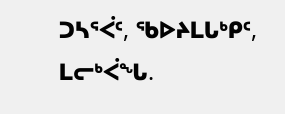ᑐᓴᕐᐹᑦ, ᖃᐅᔨᒪᒐᒃᑭᑦ, ᒪᓕᒃᐹᖓ.